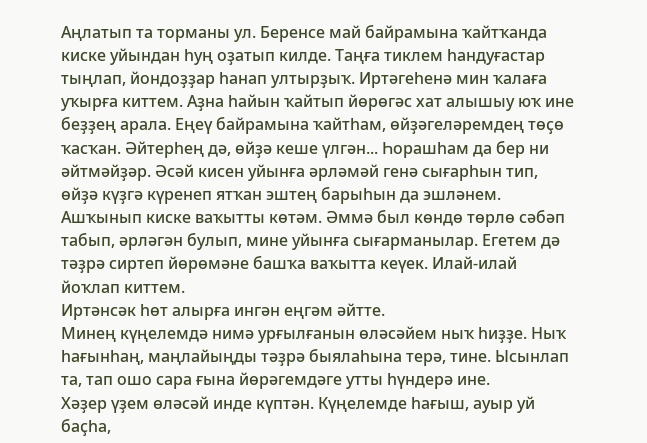Аңлатып та торманы ул. Беренсе май байрамына ҡайтҡанда киске уйындан һуң оҙатып килде. Таңға тиклем һандуғастар тыңлап, йондоҙҙар һанап ултырҙыҡ. Иртәгеһенә мин ҡалаға уҡырға киттем. Аҙна һайын ҡайтып йөрөгәс хат алышыу юҡ ине беҙҙең арала. Еңеү байрамына ҡайтһам, өйҙәгеләремдең төҫө ҡасҡан. Әйтерһең дә, өйҙә кеше үлгән... Һорашһам да бер ни әйтмәйҙәр. Әсәй кисен уйынға әрләмәй генә сығарһын тип, өйҙә күҙгә күренеп ятҡан эштең барыһын да эшләнем. Ашҡынып киске ваҡытты көтәм. Әммә был көндө төрлө сәбәп табып, әрләгән булып, мине уйынға сығарманылар. Егетем дә тәҙрә сиртеп йөрөмәне башҡа ваҡытта кеүек. Илай-илай йоҡлап киттем.
Иртәнсәк һөт алырға ингән еңгәм әйтте.
Минең күңелемдә нимә урғылғанын өләсәйем ныҡ һиҙҙе. Ныҡ һағынһаң, маңлайыңды тәҙрә быялаһына терә, тине. Ысынлап та, тап ошо сара ғына йөрәгемдәге утты һүндерә ине.
Хәҙер үҙем өләсәй инде күптән. Күңелемде һағыш, ауыр уй баҫһа,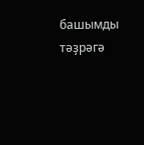башымды тәҙрәгә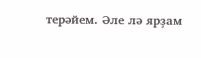терәйем. Әле лә ярҙам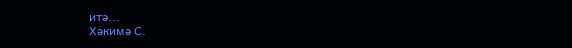итә...
Хәкимә С.